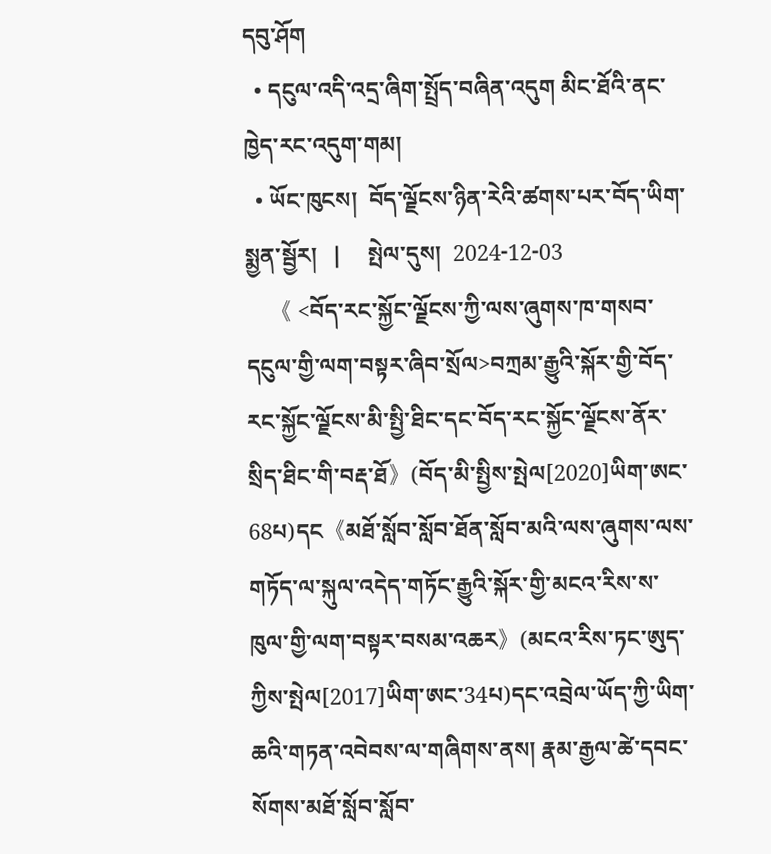དབུ་ཤོག
  • དངུལ་འདི་འདྲ་ཞིག་སྤྲོད་བཞིན་འདུག མིང་ཐོའི་ནང་ཁྱེད་རང་འདུག་གམ།
  • ཡོང་ཁུངས།  བོད་ལྗོངས་ཉིན་རེའི་ཚགས་པར་བོད་ཡིག་སྨྱན་སྦྱོར།   |     སྤེལ་དུས།  2024-12-03
    《 <བོད་རང་སྐྱོང་ལྗོངས་ཀྱི་ལས་ཞུགས་ཁ་གསབ་དངུལ་གྱི་ལག་བསྟར་ཞིབ་སྲོལ>བཀྲམ་རྒྱུའི་སྐོར་གྱི་བོད་རང་སྐྱོང་ལྗོངས་མི་སྤྱི་ཐིང་དང་བོད་རང་སྐྱོང་ལྗོངས་ནོར་སྲིད་ཐིང་གི་བརྡ་ཐོ》(བོད་མི་སྤྱིས་སྤེལ[2020]ཡིག་ཨང་68པ)དང《མཐོ་སློབ་སློབ་ཐོན་སློབ་མའི་ལས་ཞུགས་ལས་གཏོད་ལ་སྐུལ་འདེད་གཏོང་རྒྱུའི་སྐོར་གྱི་མངའ་རིས་ས་ཁུལ་གྱི་ལག་བསྟར་བསམ་འཆར》(མངའ་རིས་ཏང་ཨུད་ཀྱིས་སྤེལ[2017]ཡིག་ཨང་34པ)དང་འབྲེལ་ཡོད་ཀྱི་ཡིག་ཆའི་གཏན་འབེབས་ལ་གཞིགས་ནས། རྣམ་རྒྱལ་ཚེ་དབང་སོགས་མཐོ་སློབ་སློབ་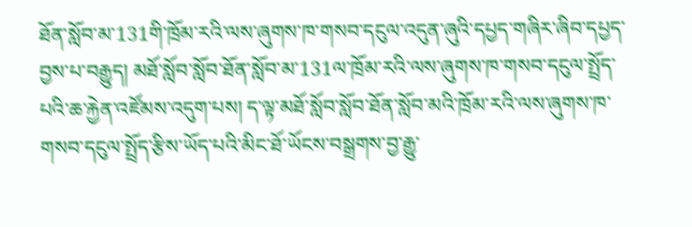ཐོན་སློབ་མ་131གི་ཁྲོམ་རའི་ལས་ཞུགས་ཁ་གསབ་དངུལ་འདུན་ཞུའི་དཔྱད་གཞིར་ཞིབ་དཔྱད་བྱས་པ་བརྒྱུད། མཐོ་སློབ་སློབ་ཐོན་སློབ་མ་131ལ་ཁྲོམ་རའི་ལས་ཞུགས་ཁ་གསབ་དངུལ་སྤྲོད་པའི་ཆ་རྐྱེན་འཛོམས་འདུག་པས། ད་ལྟ་མཐོ་སློབ་སློབ་ཐོན་སློབ་མའི་ཁྲོམ་རའི་ལས་ཞུགས་ཁ་གསབ་དངུལ་སྤྲོད་རྩིས་ཡོད་པའི་མིང་ཐོ་ཡོངས་བསྒྲགས་བྱ་རྒྱུ་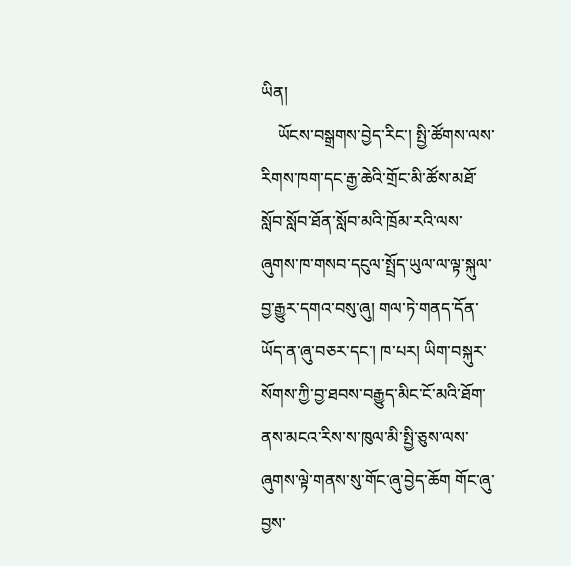ཡིན།
    ཡོངས་བསྒྲགས་བྱེད་རིང་། སྤྱི་ཚོགས་ལས་རིགས་ཁག་དང་རྒྱ་ཆེའི་གྲོང་མི་ཚོས་མཐོ་སློབ་སློབ་ཐོན་སློབ་མའི་ཁྲོམ་རའི་ལས་ཞུགས་ཁ་གསབ་དངུལ་སྤྲོད་ཡུལ་ལ་ལྟ་སྐུལ་བྱ་རྒྱུར་དགའ་བསུ་ཞུ། གལ་ཏེ་གནད་དོན་ཡོད་ན་ཞུ་བཅར་དང་། ཁ་པར། ཡིག་བསྐུར་སོགས་ཀྱི་བྱ་ཐབས་བརྒྱུད་མིང་ངོ་མའི་ཐོག་ནས་མངའ་རིས་ས་ཁུལ་མི་སྤྱི་ཅུས་ལས་ཞུགས་ལྟེ་གནས་སུ་གོང་ཞུ་བྱེད་ཆོག གོང་ཞུ་བྱས་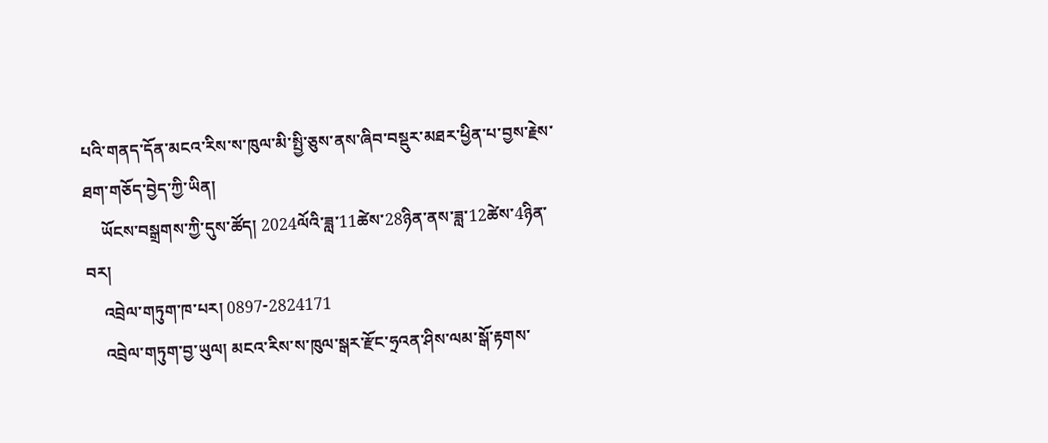པའི་གནད་དོན་མངའ་རིས་ས་ཁུལ་མི་སྤྱི་ཅུས་ནས་ཞིབ་བསྡུར་མཐར་ཕྱིན་པ་བྱས་རྗེས་ཐག་གཅོད་བྱེད་ཀྱི་ཡིན།
    ཡོངས་བསྒྲགས་ཀྱི་དུས་ཚོད། 2024ལོའི་ཟླ་11ཚེས་28ཉིན་ནས་ཟླ་12ཚེས་4ཉིན་བར།
    འབྲེལ་གཏུག་ཁ་པར། 0897-2824171
    འབྲེལ་གཏུག་བྱ་ཡུལ། མངའ་རིས་ས་ཁུལ་སྒར་རྫོང་ཧྲའན་ཤིས་ལམ་སྒོ་རྟགས་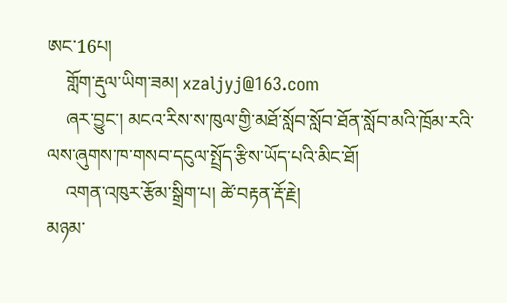ཨང་16པ།
    གློག་རྡུལ་ཡིག་ཟམ། xzaljyj@163.com
    ཞར་བྱུང་། མངའ་རིས་ས་ཁུལ་གྱི་མཐོ་སློབ་སློབ་ཐོན་སློབ་མའི་ཁྲོམ་རའི་ལས་ཞུགས་ཁ་གསབ་དངུལ་སྤྲོད་རྩིས་ཡོད་པའི་མིང་ཐོ།
    འགན་འཁུར་རྩོམ་སྒྲིག་པ། ཚེ་བརྟན་རྡོ་རྗེ།
མཉམ་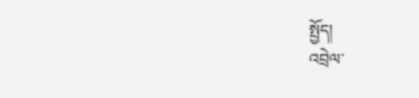སྤྱོད།
འབྲེལ་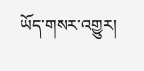ཡོད་གསར་འགྱུར།